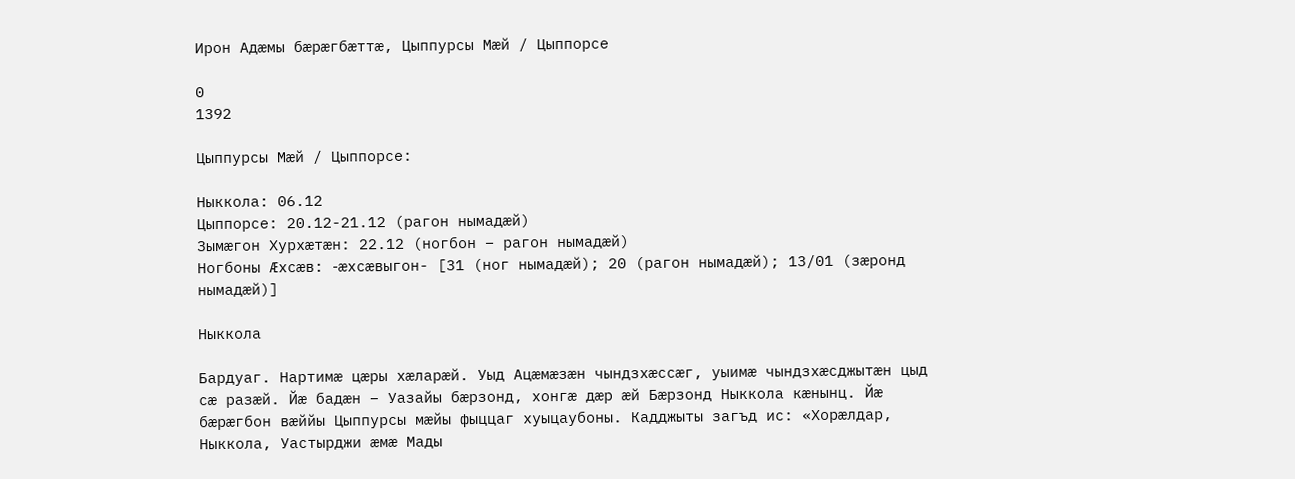Ирон Адæмы бæрæгбæттæ, Цыппурсы Мæй / Цыппорсе

0
1392

Цыппурсы Мæй / Цыппорсе:

Ныккола: 06.12
Цыппорсе: 20.12-21.12 (рагон нымадæй)
Зымæгон Хурхæтæн: 22.12 (ногбон – рагон нымадæй)
Ногбоны Æхсæв: -æхсæвыгон- [31 (ног нымадæй); 20 (рагон нымадæй); 13/01 (зæронд нымадæй)]

Ныккола

Бардуаг. Нартимæ цæры хæларæй. Уыд Ацæмæзæн чындзхæссæг, уыимæ чындзхæсджытæн цыд сæ разæй. Йæ бадæн – Уазайы бæрзонд, хонгæ дæр æй Бæрзонд Ныккола кæнынц. Йæ бæрæгбон вæййы Цыппурсы мæйы фыццаг хуыцаубоны. Кадджыты загъд ис: «Хорæлдар, Ныккола, Уастырджи æмæ Мады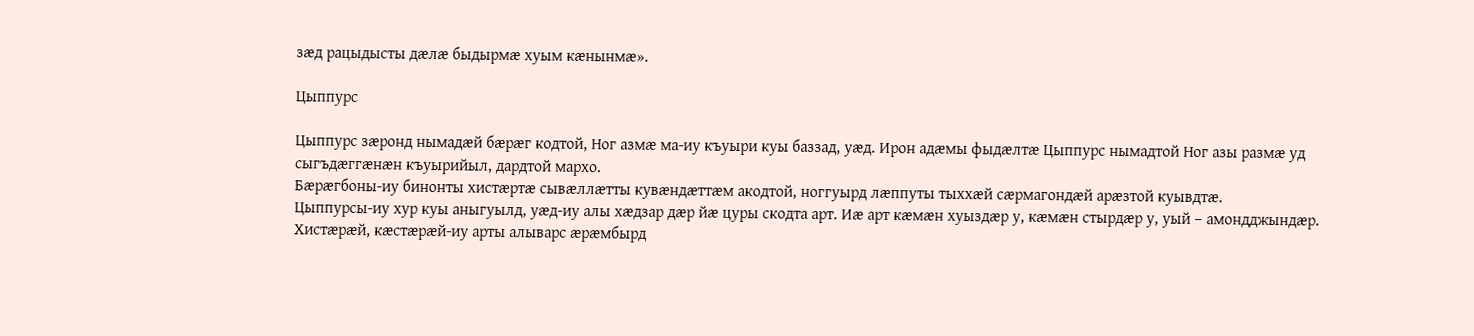зæд рацыдысты дæлæ быдырмæ хуым кæнынмæ».

Цыппурс

Цыппурс зæронд нымадæй бæрæг кодтой, Ног азмæ ма-иу къуыри куы баззад, уæд. Ирон адæмы фыдæлтæ Цыппурс нымадтой Ног азы размæ уд сыгъдæггæнæн къуырийыл, дардтой мархо.
Бæрæгбоны-иу бинонты хистæртæ сывæллæтты кувæндæттæм акодтой, ноггуырд лæппуты тыххæй сæрмагондæй арæзтой куывдтæ.
Цыппурсы-иу хур куы аныгуылд, уæд-иу алы хæдзар дæр йæ цуры скодта арт. Иæ арт кæмæн хуыздæр у, кæмæн стырдæр у, уый – амондджындæр. Хистæрæй, кæстæрæй-иу арты алыварс æрæмбырд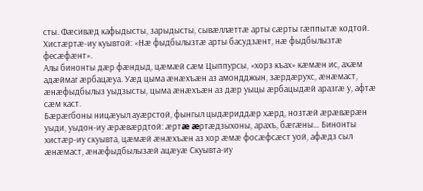сты. Фæсивæд кафыдысты, зарыдысты, сывæллæттæ арты сæрты гæппытæ кодтой. Хистæртæ-иу куывтой: «Нæ фыдбылызтæ арты басудзæнт, нæ фыдбылызтæ фесæфæнт».
Алы бинонты дæр фæндыд, цæмæй сæм Цыппурсы, «хорз къах» кæмæн ис, ахæм адæймаг æрбацæуа. Уæд цыма æнæхъæн аз амондджын, зæрдæрухс, æнæмаст, æнæфыдбылыз уыдзысты, цыма æнæхъæн аз дæр уыцы æрбацыдæй аразгæ у, афтæ сæм каст.
Бæрæгбоны ницæуыл ауæрстой, фынгыл цыдæриддæр хæрд, нозтæй æрæвæрæн уыди, уыдон-иу æрæвæрдтой: æртæ æртæдзыхоны, арахъ, бæгæны… Бинонты хистæр-иу скуывта, цæмæй æнæхъæн аз хор æмæ фосæфсæст уой, афæдз сыл æнæмаст, æнæфыдбылызæй ацæуæ Скуывта-иу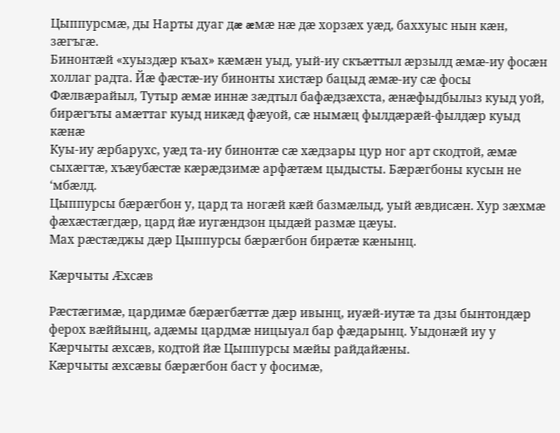Цыппурсмæ, ды Нарты дуаг дæ æмæ нæ дæ хорзæх уæд, баххуыс нын кæн, зæгъгæ.
Бинонтæй «хуыздæр къах» кæмæн уыд, уый-иу скъæттыл æрзылд æмæ-иу фосæн холлаг радта. Йæ фæстæ-иу бинонты хистæр бацыд æмæ-иу сæ фосы Фæлвæрайыл, Тутыр æмæ иннæ зæдтыл бафæдзæхста, æнæфыдбылыз куыд уой, бирæгъты амæттаг куыд никæд фæуой, сæ нымæц фылдæрæй-фылдæр куыд кæнæ
Куы-иу æрбарухс, уæд та-иу бинонтæ сæ хæдзары цур ног арт скодтой, æмæ сыхæгтæ, хъæубæстæ кæрæдзимæ арфæтæм цыдысты. Бæрæгбоны кусын не ‘мбæлд.
Цыппурсы бæрæгбон у, цард та ногæй кæй базмæлыд, уый æвдисæн. Хур зæхмæ фæхæстæгдæр, цард йæ иугæндзон цыдæй размæ цæуы.
Мах рæстæджы дæр Цыппурсы бæрæгбон бирæтæ кæнынц.

Кæрчыты Æхсæв

Рæстæгимæ, цардимæ бæрæгбæттæ дæр ивынц, иуæй-иутæ та дзы бынтондæр ферох вæййынц, адæмы цардмæ ницыуал бар фæдарынц. Уыдонæй иу у Кæрчыты æхсæв, кодтой йæ Цыппурсы мæйы райдайæны.
Кæрчыты æхсæвы бæрæгбон баст у фосимæ,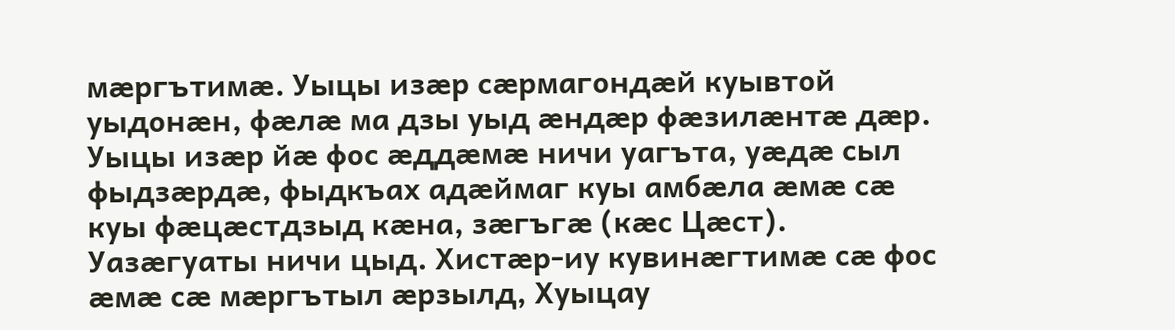мæргътимæ. Уыцы изæр сæрмагондæй куывтой уыдонæн, фæлæ ма дзы уыд æндæр фæзилæнтæ дæр. Уыцы изæр йæ фос æддæмæ ничи уагъта, уæдæ сыл фыдзæрдæ, фыдкъах адæймаг куы амбæла æмæ сæ куы фæцæстдзыд кæна, зæгъгæ (кæс Цæст).
Уазæгуаты ничи цыд. Хистæр-иу кувинæгтимæ сæ фос æмæ сæ мæргътыл æрзылд, Хуыцау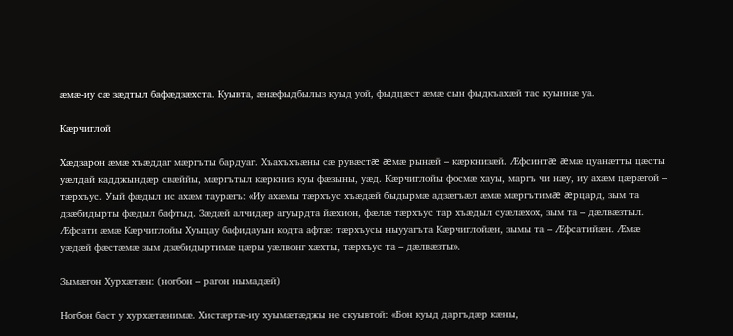æмæ-иу сæ зæдтыл бафæдзæхста. Куывта, æнæфыдбылыз куыд уой, фыдцæст æмæ сын фыдкъахæй тас куыннæ уа.

Кæрчиглой

Хæдзарон æмæ хъæддаг мæргъты бардуаг. Хъахъхъæны сæ рувæстæ æмæ рынæй – кæркнизæй. Æфсинтæ æмæ цуанæтты цæсты уæлдай кадджындæр свæййы, мæргътыл кæркниз куы фæзыны, уæд. Кæрчиглойы фосмæ хауы, маргъ чи нæу, иу ахæм цæрæгой – тæрхъус. Уый фæдыл ис ахæм таурæгъ: «Иу ахæмы тæрхъус хъæдæй быдырмæ адзæгъæл æмæ мæргътимæ æрцард, зым та дзæбидырты фæдыл бафтыд. Зæдæй алчидæр агуырдта йæхион, фæлæ тæрхъус тар хъæдыл суæлæхох, зым та – дæлвæзтыл. Æфсати æмæ Кæрчиглойы Хуыцау бафидауын кодта афтæ: тæрхъусы ныууагъта Кæрчиглойæн, зымы та – Æфсатийæн. Æмæ уæдæй фæстæмæ зым дзæбидыртимæ цæры уæлвонг хæхты, тæрхъус та – дæлвæзты».

Зымæгон Хурхæтæн: (ногбон – рагон нымадæй)

Ногбон баст у хурхæтæнимæ. Хистæртæ-иу хуымæтæджы не скуывтой: «Бон куыд даргъдæр кæны,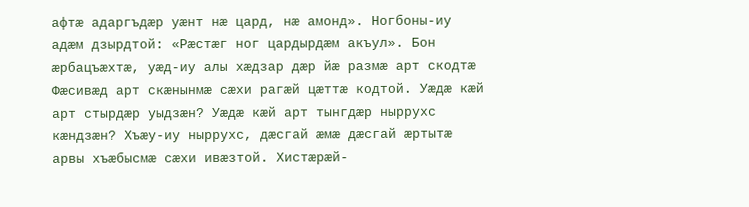афтæ адаргъдæр уæнт нæ цард, нæ амонд». Ногбоны-иу адæм дзырдтой: «Рæстæг ног цардырдæм акъул». Бон æрбацъæхтæ, уæд-иу алы хæдзар дæр йæ размæ арт скодтæ Фæсивæд арт скæнынмæ сæхи рагæй цæттæ кодтой. Уæдæ кæй арт стырдæр уыдзæн? Уæдæ кæй арт тынгдæр ныррухс кæндзæн? Хъæу-иу ныррухс, дæсгай æмæ дæсгай æртытæ арвы хъæбысмæ сæхи ивæзтой. Хистæрæй-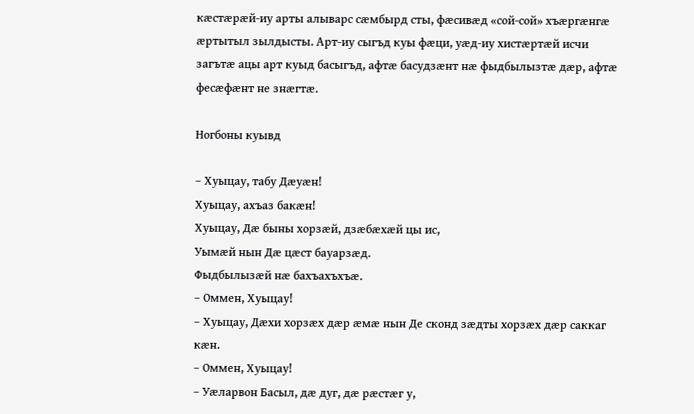кæстæрæй-иу арты алыварс сæмбырд сты, фæсивæд «сой-сой» хъæргæнгæ æртытыл зылдысты. Арт-иу сыгъд куы фæци, уæд-иу хистæртæй исчи загътæ ацы арт куыд басыгъд, афтæ басудзæнт нæ фыдбылызтæ дæр, афтæ фесæфæнт не знæгтæ.

Ногбоны куывд

– Хуыцау, табу Дæуæн!
Хуыцау, ахъаз бакæн!
Хуыцау, Дæ быны хорзæй, дзæбæхæй цы ис,
Уымæй нын Дæ цæст бауарзæд.
Фыдбылызæй нæ бахъахъхъæ.
– Оммен, Хуыцау!
– Хуыцау, Дæхи хорзæх дæр æмæ нын Де сконд зæдты хорзæх дæр саккаг кæн.
– Оммен, Хуыцау!
– Уæларвон Басыл, дæ дуг, дæ рæстæг у,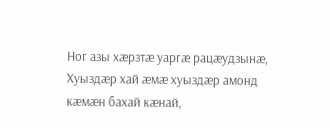Ног азы хæрзтæ уаргæ рацæудзынæ,
Хуыздæр хай æмæ хуыздæр амонд кæмæн бахай кæнай,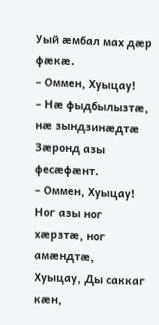Уый æмбал мах дæр фæкæ.
– Оммен, Хуыцау!
– Нæ фыдбылызтæ, нæ зындзинæдтæ
Зæронд азы фесæфæнт.
– Оммен, Хуыцау!
Ног азы ног хæрзтæ, ног амæндтæ,
Хуыцау, Ды саккаг кæн,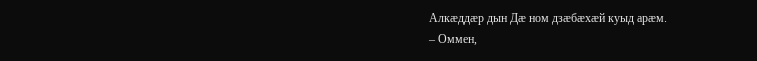Алкæддæр дын Дæ ном дзæбæхæй куыд арæм.
– Оммен,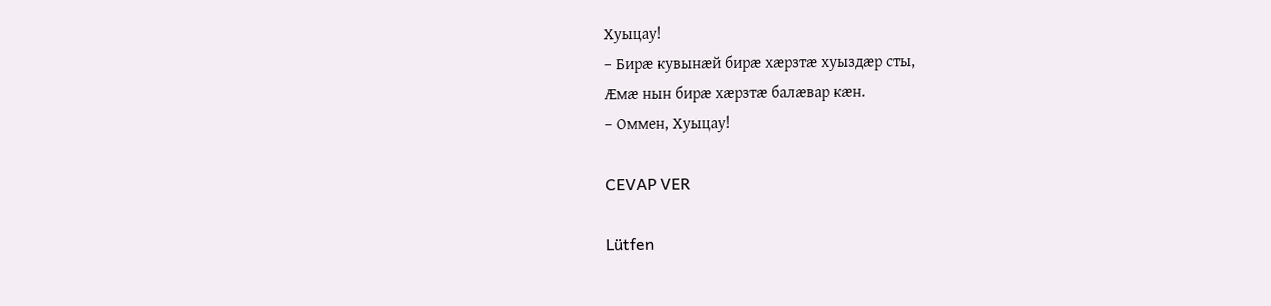Хуыцау!
– Бирæ кувынæй бирæ хæрзтæ хуыздæр сты,
Æмæ нын бирæ хæрзтæ балæвар кæн.
– Оммен, Хуыцау!

CEVAP VER

Lütfen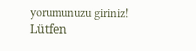yorumunuzu giriniz!
Lütfen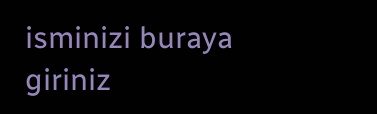isminizi buraya giriniz